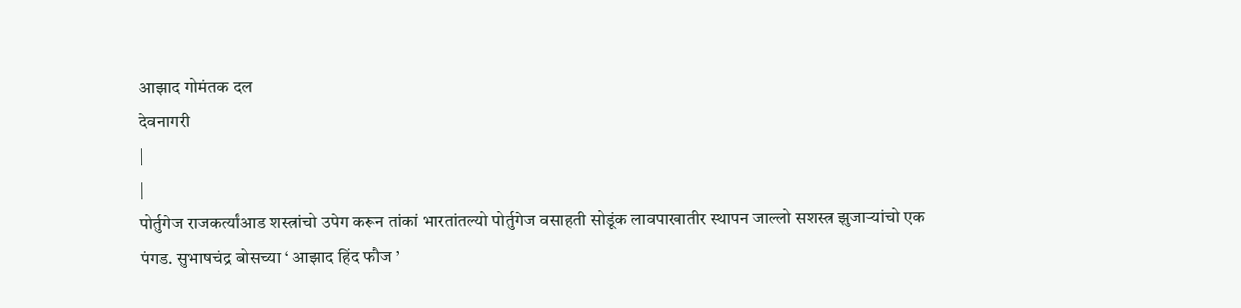आझाद गोमंतक दल
देवनागरी
|
|
पोर्तुगेज राजकर्त्यांआड शस्त्रांचो उपेग करून तांकां भारतांतल्यो पोर्तुगेज वसाहती सोडूंक लावपाखातीर स्थापन जाल्लो सशस्त्र झुजाऱ्यांचो एक पंगड. सुभाषचंद्र बोसच्या ‘ आझाद हिंद फौज ’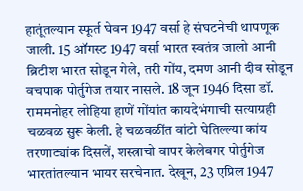हातूंतल्यान स्फूर्त घेवन 1947 वर्सा हे संघटनेची थापणूक जाली. 15 ऑगस्ट 1947 वर्सा भारत स्वतंत्र जालो आनी ब्रिटीश भारत सोडून गेले, तरी गोंय, दमण आनी दीव सोडून वचपाक पोर्तुगेज तयार नासले. 18 जून 1946 दिसा डॉ. राममनोहर लोहिया हाणें गोंयांत कायदेभंगाची सत्याग्रही चळवळ सुरू केली. हे चळवळींत वांटो घेतिल्ल्या कांय तरणाट्यांक दिसलें, शस्त्राचो वापर केलेबगर पोर्तुगेज भारतांतल्यान भायर सरचेनात. देखून, 23 एप्रिल 1947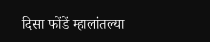दिसा फोंडें म्हालांतल्या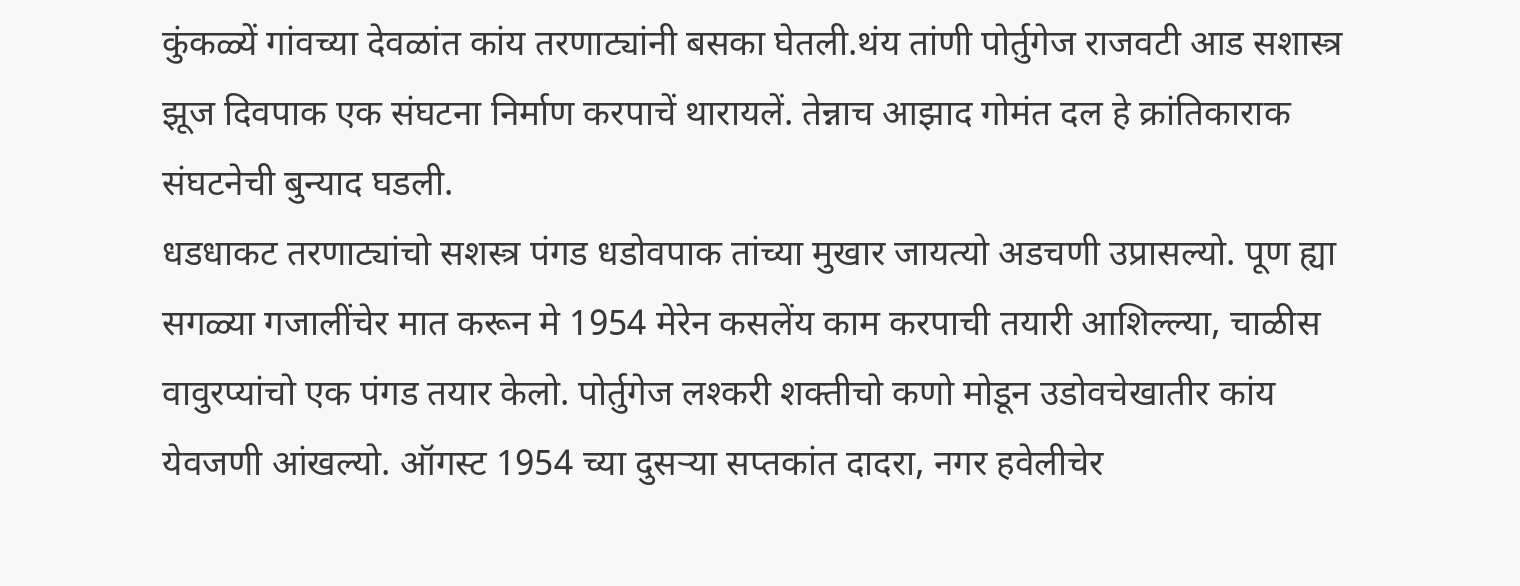कुंकळ्यें गांवच्या देवळांत कांय तरणाट्यांनी बसका घेतली.थंय तांणी पोर्तुगेज राजवटी आड सशास्त्र झूज दिवपाक एक संघटना निर्माण करपाचें थारायलें. तेन्नाच आझाद गोमंत दल हे क्रांतिकाराक संघटनेची बुन्याद घडली.
धडधाकट तरणाट्यांचो सशस्त्र पंगड धडोवपाक तांच्या मुखार जायत्यो अडचणी उप्रासल्यो. पूण ह्या सगळ्या गजालींचेर मात करून मे 1954 मेरेन कसलेंय काम करपाची तयारी आशिल्ल्या, चाळीस वावुरप्यांचो एक पंगड तयार केलो. पोर्तुगेज लश्करी शक्तीचो कणो मोडून उडोवचेखातीर कांय येवजणी आंखल्यो. ऑगस्ट 1954 च्या दुसऱ्या सप्तकांत दादरा, नगर हवेलीचेर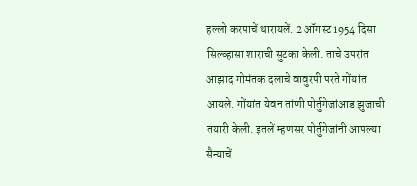हल्लो करपाचें थारायलें. 2 ऑगस्ट 1954 दिसा सिल्व्हासा शाराची सुटका केली. ताचे उपरांत आझाद गोमंतक दलाचे वावुरपी परते गोंयांत आयले. गोंयांत येवन तांणी पोर्तुगेजांआड झुजाची तयारी केली. इतलें म्हणसर पोर्तुगेजांनी आपल्या सैन्याचें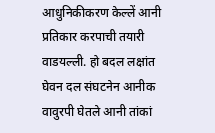आधुनिकीकरण केल्लें आनी प्रतिकार करपाची तयारी वाडयल्ली. हो बदल लक्षांत घेवन दल संघटनेन आनीक वावुरपी घेतले आनी तांकां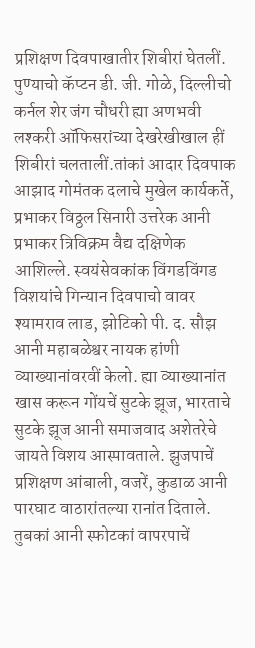प्रशिक्षण दिवपाखातीर शिबीरां घेतलीं. पुण्याचो कॅप्टन डी. जी. गोळे, दिल्लीचो कर्नल शेर जंग चौधरी ह्या अणभवी लश्करी ऑफिसरांच्या देखरेखीखाल हीं शिबीरां चलतालीं.तांकां आदार दिवपाक आझाद गोमंतक दलाचे मुखेल कार्यकर्ते, प्रभाकर विठ्ठल सिनारी उत्तरेक आनी प्रभाकर त्रिविक्रम वैद्य दक्षिणेक आशिल्ले. स्वयंसेवकांक विंगडविंगड विशयांचे गिन्यान दिवपाचो वावर श्यामराव लाड, झोटिको पी. द. सौझ आनी महाबळेश्वर नायक हांणी व्याख्यानांवरवीं केलो. ह्या व्याख्यानांत खास करून गोंयचें सुटके झूज, भारताचे सुटके झूज आनी समाजवाद अशेतरेचे जायते विशय आस्पावताले. झुजपाचें प्रशिक्षण आंबाली, वजरें, कुडाळ आनी पारघाट वाठारांतल्या रानांत दिताले. तुबकां आनी स्फोटकां वापरपाचें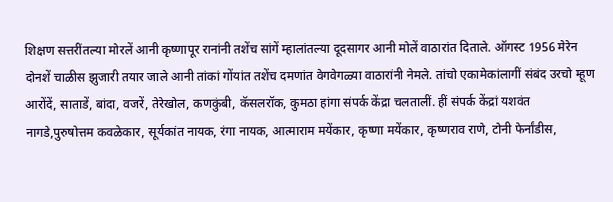शिक्षण सत्तरींतल्या मोरलें आनी कृष्णापूर रानांनी तशेंच सांगें म्हालांतल्या दूदसागर आनी मोलें वाठारांत दिताले. ऑगस्ट 1956 मेरेन दोनशें चाळीस झुजारी तयार जाले आनी तांकां गोंयांत तशेंच दमणांत वेगवेगळ्या वाठारांनी नेमले. तांचो एकामेकांलागीं संबंद उरचो म्हूण आरोंदें, साताडें, बांदा, वजरें, तेरेखोल, कणकुंबी, कॅसलरॉक, कुमठा हांगा संपर्क केंद्रा चलतालीं. हीं संपर्क केंद्रां यशवंत नागडे,पुरुषोत्तम कवळेकार, सूर्यकांत नायक, रंगा नायक, आत्माराम मयेंकार, कृष्णा मयेंकार, कृष्णराव राणे, टोनी फेर्नांडीस,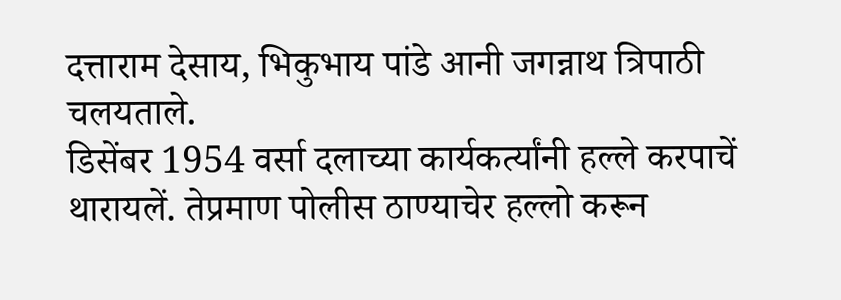दत्ताराम देसाय, भिकुभाय पांडे आनी जगन्नाथ त्रिपाठी चलयताले.
डिसेंबर 1954 वर्सा दलाच्या कार्यकर्त्यांनी हल्ले करपाचें थारायलें. तेप्रमाण पोलीस ठाण्याचेर हल्लो करून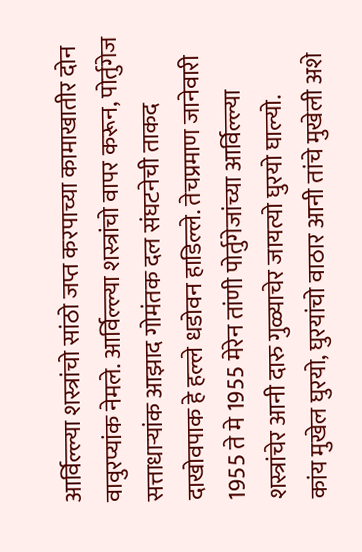आर्विल्ल्या शस्त्रांचो सांठो जप्त करपाच्या कामाखातीर दोन वावुरप्यांक नेमले. आर्विल्ल्या शस्त्रांचो वापर करून, पोर्तुगेज सत्ताधाऱ्यांक आझाद गोमंतक दल संघटनेची ताकद दाखोवपाक हे हल्ले धडोवन हाडिल्ले. तेचप्रमाण जानेवारी 1955 ते मे 1955 मेरेन तांणी पोर्तुगेजांच्या आर्विल्ल्या शस्त्रांचेर आनी दारु गुळ्याचेर जायत्यो घुरयो घाल्यो.
कांय मुखेल घुरयो, घुरयांचो वाठार आनी तांचे मुखेली अशे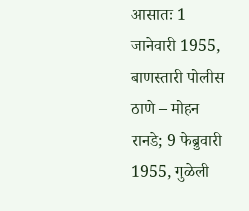आसातः 1 जानेवारी 1955, बाणस्तारी पोलीस ठाणे – मोहन रानडे; 9 फेब्रुवारी 1955, गुळेली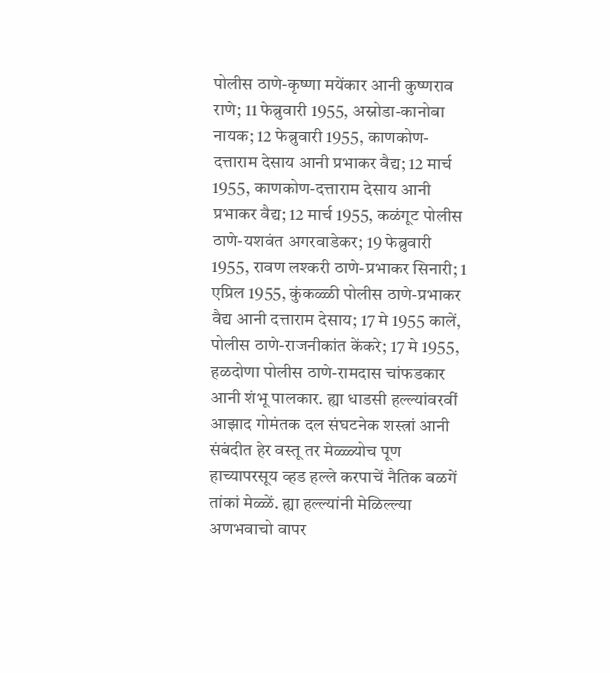पोलीस ठाणे-कृष्णा मयेंकार आनी कुष्णराव राणे; 11 फेब्रुवारी 1955, अस्नोडा-कानोबा नायक; 12 फेब्रुवारी 1955, काणकोण-दत्ताराम देसाय आनी प्रभाकर वैद्य; 12 मार्च 1955, काणकोण-दत्ताराम देसाय आनी प्रभाकर वैद्य; 12 मार्च 1955, कळंगूट पोलीस ठाणे-यशवंत अगरवाडेकर; 19 फेब्रुवारी 1955, रावण लश्करी ठाणे-प्रभाकर सिनारी; 1 एप्रिल 1955, कुंकळ्ळी पोलीस ठाणे-प्रभाकर वैद्य आनी दत्ताराम देसाय; 17 मे 1955 कालें, पोलीस ठाणे-राजनीकांत केंकरे; 17 मे 1955, हळदोणा पोलीस ठाणे-रामदास चांफडकार आनी शंभू पालकार. ह्या धाडसी हल्ल्यांवरवीं आझाद गोमंतक दल संघटनेक शस्त्रां आनी संबंदीत हेर वस्तू तर मेळ्ळ्योच पूण हाच्यापरसूय व्हड हल्ले करपाचें नैतिक बळगें तांकां मेळ्ळें. ह्या हल्ल्यांनी मेळिल्ल्या अणभवाचो वापर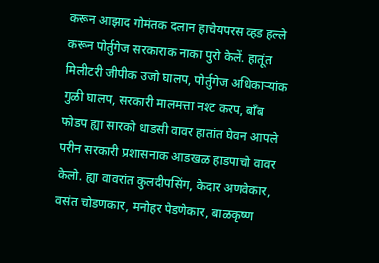करून आझाद गोमंतक दलान हाचेयपरस व्हड हल्ले करून पोर्तुगेज सरकाराक नाका पुरो केलें. हातूंत मिलीटरी जीपीक उजो घालप, पोर्तुगेज अधिकाऱ्यांक गुळी घालप, सरकारी मालमत्ता नश्ट करप, बाँब फोडप ह्या सारको धाडसी वावर हातांत घेवन आपले परीन सरकारी प्रशासनाक आडखळ हाडपाचो वावर केलो. ह्या वावरांत कुलदीपसिंग, केदार अणवेकार, वसंत चोडणकार, मनोहर पेडणेकार, बाळकृष्ण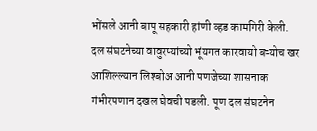भोंसले आनी बापू सहकारी हांणी व्हड कामगिरी केली.
दल संघटनेच्या वावुरप्यांच्यो भूंयगत कारवायो बऱ्योच खर आशिल्ल्यान लिश्बोअ आनी पणजेच्या शासनाक गंभीरपणान दखल घेवची पडली. पूण दल संघटनेन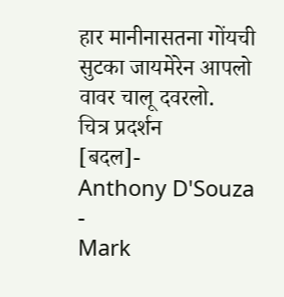हार मानीनासतना गोंयची सुटका जायमेरेन आपलो वावर चालू दवरलो.
चित्र प्रदर्शन
[बदल]-
Anthony D'Souza
-
Mark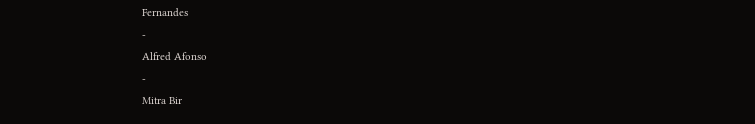Fernandes
-
Alfred Afonso
-
Mitra Bir